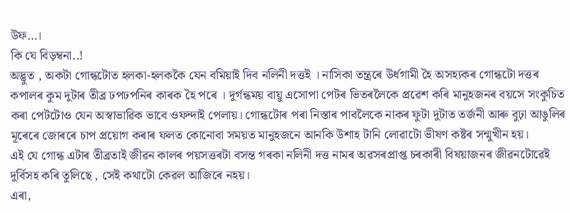উফ…।
কি যে বিড়ম্বনা..!
অদ্ভুত , অকটা গোন্ধটোত হলকা-হলককৈ যেন বমিয়াই দিব নলিনী দত্তই । নাসিকা তন্ত্ৰৰে উৰ্ধগামী হৈ অসহ্যকৰ গোন্ধটো দত্তৰ কপালৰ কুম দুটাৰ তীব্ৰ ঢপঢপনিৰ কাৰক হৈ পৰে । দুৰ্গন্ধময় বায়ু এসোপা পেটৰ ভিতৰলৈকে প্ৰৱেশ কৰি মানুহজনৰ বয়সে সংকুচিত কৰা পেটটোও যেন অস্বাভাৱিক ভাবে ওফন্দাই পেলায়। গোন্ধটোৰ পৰা নিস্তাৰ পাবলৈকে নাকৰ ফুটা দুটাত তৰ্জনী আৰু বুঢ়া আঙুলিৰ মূৰেৰে জোৰৰে চাপ প্ৰয়োগ কৰাৰ ফলত কোনোবা সময়ত মানুহজনে আনকি উশাহ টানি লোৱাটো ভীষণ কষ্টৰ সন্মুখীন হয়।
এই যে গোন্ধ এটাৰ তীব্ৰতাই জীৱন কালৰ পয়সত্তৰটা বসন্ত গৰকা নলিনী দত্ত নামৰ অৱসৰপ্ৰাপ্ত চৰকাৰী বিষয়াজনৰ জীৱনটোৱেই দুৰ্বিসহ কৰি তুলিছে , সেই কথাটো কেৱল আজিৰে নহয়।
এৰা,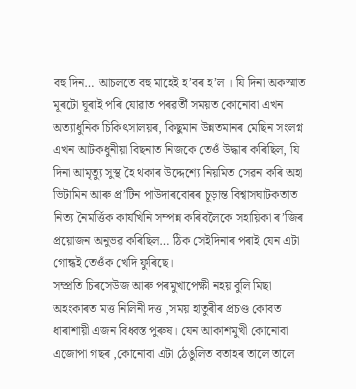বহু দিন… আচলতে বহু মাহেই হ’বৰ হ’ল । যি দিনা অকস্মাত মূৰটো ঘূৰাই পৰি যোৱাত পৰৱৰ্তী সময়ত কোনোবা এখন অত্যাধুনিক চিকিৎসালয়ৰ, কিছুমান উন্নতমানৰ মেছিন সংলগ্ন এখন আটকধুনীয়া বিছনাত নিজকে তেওঁ উদ্ধাৰ কৰিছিল, যি দিনা আমৃত্যু সুস্থ হৈ থকাৰ উদ্দেশ্যে নিয়মিত সেৱন কৰি অহা ভিটামিন আৰু প্ৰ’টিন পাউদাৰবোৰৰ চূড়ান্ত বিশ্বাসঘাটকতাত নিত্য নৈমৰ্ত্তিক কাৰ্যখিনি সম্পন্ন কৰিবলৈকে সহায়িকা ৰ’জিৰ প্ৰয়োজন অনুভৱ কৰিছিল… ঠিক সেইদিনাৰ পৰাই যেন এটা গোন্ধই তেওঁক খেদি ফুৰিছে।
সম্প্ৰতি চিৰসেউজ আৰু পৰমুখাপেক্ষী নহয় বুলি মিছা অহংকাৰত মত্ত নিলিনী দত্ত ,সময় হাতুৰীৰ প্ৰচণ্ড কোবত ধাৰাশায়ী এজন বিধ্বস্ত পুৰুষ। যেন আকাশমুখী কোনোবা এজোপা গছৰ ,কোনোবা এটা ঠেঙুলিত বতাহৰ তালে তালে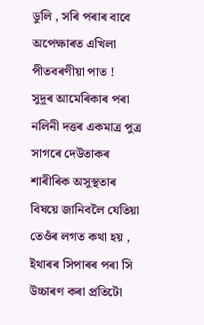ডুলি , সৰি পৰাৰ বাবে অপেক্ষাৰত এখিলা পীতবৰণীয়া পাত !
সুদূৰ আমেৰিকাৰ পৰা নলিনী দত্তৰ একমাত্ৰ পুত্ৰ সাগৰে দেউতাকৰ শাৰীৰিক অসুস্থতাৰ বিষয়ে জানিবলৈ যেতিয়া তেওঁৰ লগত কথা হয় , ইথাৰৰ সিপাৰৰ পৰা সি উচ্চাৰণ কৰা প্ৰতিটো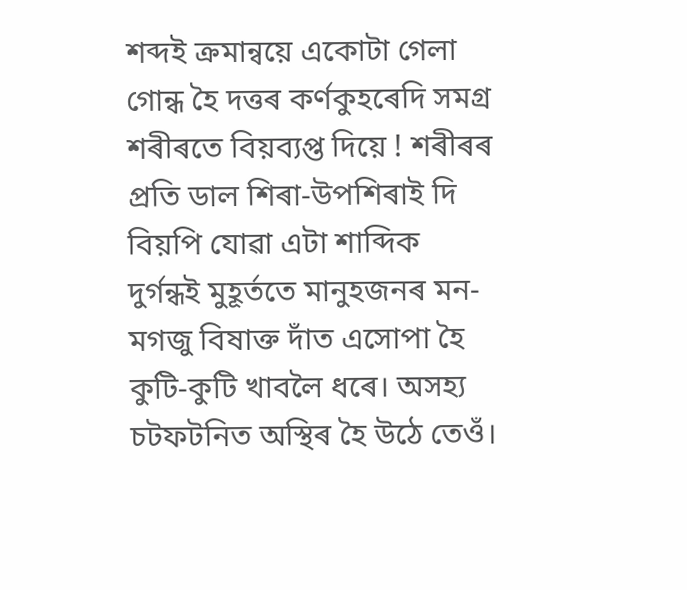শব্দই ক্ৰমান্বয়ে একোটা গেলা গোন্ধ হৈ দত্তৰ কৰ্ণকুহৰেদি সমগ্ৰ শৰীৰতে বিয়ব্যপ্ত দিয়ে ! শৰীৰৰ প্রতি ডাল শিৰা-উপশিৰাই দি বিয়পি যোৱা এটা শাব্দিক দুৰ্গন্ধই মুহূৰ্ততে মানুহজনৰ মন-মগজু বিষাক্ত দাঁত এসোপা হৈ কুটি-কুটি খাবলৈ ধৰে। অসহ্য চটফটনিত অস্থিৰ হৈ উঠে তেওঁ।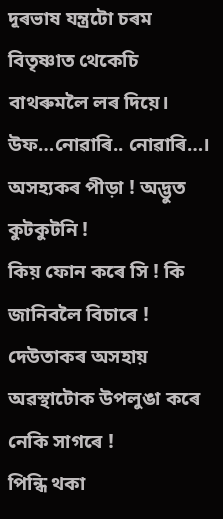দূৰভাষ যন্ত্ৰটো চৰম বিতৃষ্ণাত থেকেচি বাথৰুমলৈ লৰ দিয়ে।
উফ…নোৱাৰি.. নোৱাৰি…।
অসহ্যকৰ পীড়া ! অদ্ভুত কুটকুটনি !
কিয় ফোন কৰে সি ! কি জানিবলৈ বিচাৰে ! দেউতাকৰ অসহায় অৱস্থাটোক উপলুঙা কৰে নেকি সাগৰে !
পিন্ধি থকা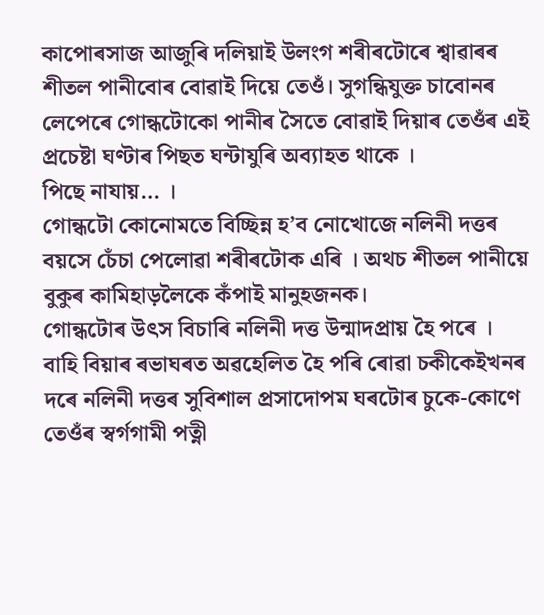কাপোৰসাজ আজুৰি দলিয়াই উলংগ শৰীৰটোৰে শ্বাৱাৰৰ শীতল পানীবোৰ বোৱাই দিয়ে তেওঁ। সুগন্ধিযুক্ত চাবোনৰ লেপেৰে গোন্ধটোকো পানীৰ সৈতে বোৱাই দিয়াৰ তেওঁৰ এই প্ৰচেষ্টা ঘণ্টাৰ পিছত ঘন্টাযুৰি অব্যাহত থাকে ।
পিছে নাযায়… ।
গোন্ধটো কোনোমতে বিচ্ছিন্ন হ’ব নোখোজে নলিনী দত্তৰ বয়সে চেঁচা পেলোৱা শৰীৰটোক এৰি । অথচ শীতল পানীয়ে বুকুৰ কামিহাড়লৈকে কঁপাই মানুহজনক।
গোন্ধটোৰ উৎস বিচাৰি নলিনী দত্ত উন্মাদপ্ৰায় হৈ পৰে ।
বাহি বিয়াৰ ৰভাঘৰত অৱহেলিত হৈ পৰি ৰোৱা চকীকেইখনৰ দৰে নলিনী দত্তৰ সুবিশাল প্ৰসাদোপম ঘৰটোৰ চুকে-কোণে তেওঁৰ স্বৰ্গগামী পত্নী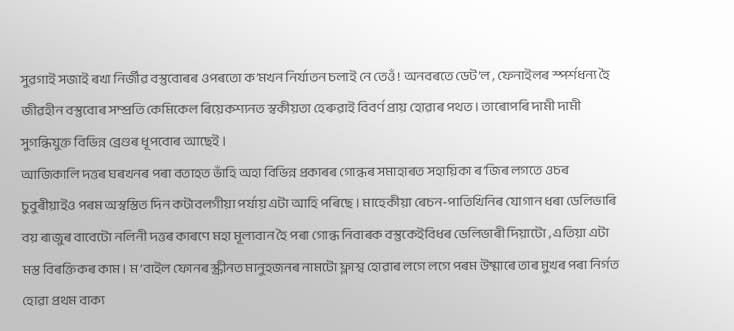সুৱগাই সজাই ৰখা নিৰ্জীৱ বস্তুবোৰৰ ওপৰতো ক’মখন নিৰ্যাতন চলাই নে তেওঁ ! অনবৰতে ডেট’ল , ফেনাইলৰ স্পর্শধন্য হৈ জীৱহীন বস্তুবোৰ সম্প্ৰতি কেমিকেল ৰিয়েকশ্যনত স্বকীয়তা হেৰুৱাই বিবৰ্ণ প্ৰায় হোৱাৰ পথত। তাৰোপৰি দামী দামী সুগন্ধিযুক্ত বিভিন্ন ব্ৰেণ্ডৰ ধূপবোৰ আছেই ।
আজিকালি দত্তৰ ঘৰখনৰ পৰা বতাহত ভাঁহি অহা বিভিন্ন প্ৰকাৰৰ গোন্ধৰ সমাহাৰত সহায়িকা ৰ’জিৰ লগতে ওচৰ চুবুৰীয়াইও পৰম অস্বস্তিত দিন কটাবলগীয়া পৰ্যায় এটা আহি পৰিছে । মাহেকীয়া ৰেচন-পাতিখিনিৰ যোগান ধৰা ডেলিভাৰি বয় ৰাজুৰ বাবেটো নলিনী দত্তৰ কাৰণে মহা মূল্যবান হৈ পৰা গোন্ধ নিবাৰক বস্তুকেইবিধৰ ডেলিভাৰী দিয়াটো , এতিয়া এটা মস্ত বিৰক্তিকৰ কাম। ম’বাইল ফোনৰ স্ক্ৰীনত মানুহজনৰ নামটো ফ্লাশ্ব হোৱাৰ লগে লগে পৰম উষ্মাৰে তাৰ মুখৰ পৰা নিৰ্গত হোৱা প্ৰথম বাক্য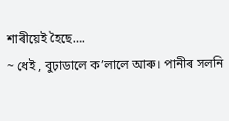শাৰীয়েই হৈছে….
~ ধেই , বুঢ়াডালে ক’লালে আৰু। পানীৰ সলনি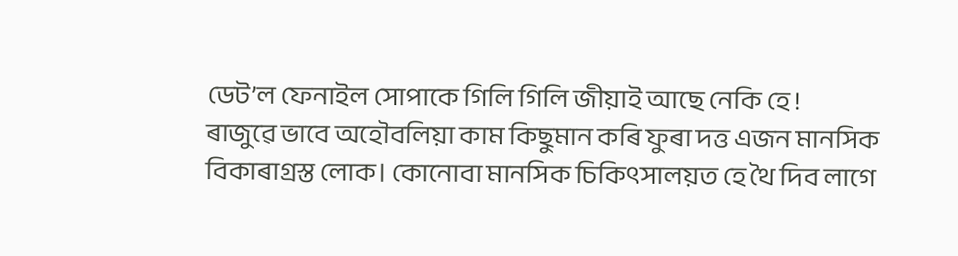ডেট’ল ফেনাইল সোপাকে গিলি গিলি জীয়াই আছে নেকি হে !
ৰাজুৱে ভাবে অহৌবলিয়া কাম কিছুমান কৰি ফুৰা দত্ত এজন মানসিক বিকাৰাগ্ৰস্ত লোক। কোনোবা মানসিক চিকিৎসালয়ত হে থৈ দিব লাগে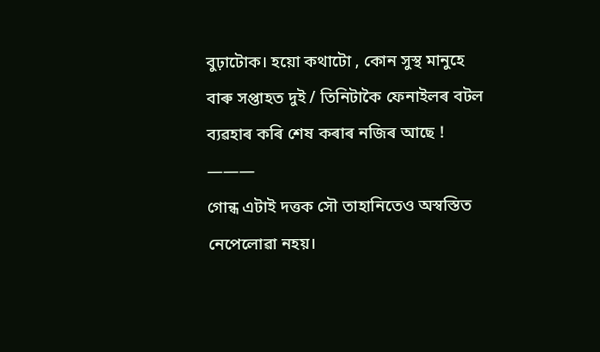বুঢ়াটোক। হয়ো কথাটো , কোন সুস্থ মানুহে বাৰু সপ্তাহত দুই / তিনিটাকৈ ফেনাইলৰ বটল ব্যৱহাৰ কৰি শেষ কৰাৰ নজিৰ আছে !
———
গোন্ধ এটাই দত্তক সৌ তাহানিতেও অস্বস্তিত নেপেলোৱা নহয়।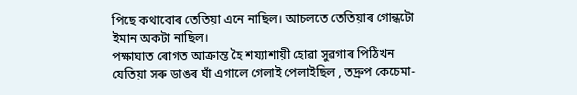পিছে কথাবোৰ তেতিয়া এনে নাছিল। আচলতে তেতিয়াৰ গোন্ধটো ইমান অকটা নাছিল।
পক্ষাঘাত ৰোগত আক্ৰান্ত হৈ শয্যাশায়ী হোৱা সুৱগাৰ পিঠিখন যেতিয়া সৰু ডাঙৰ ঘাঁ এগালে গেলাই পেলাইছিল , তদ্রুপ কেচেমা-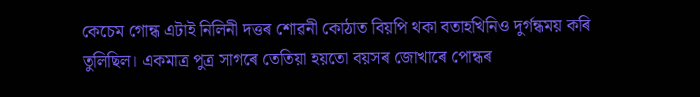কেচেম গোন্ধ এটাই নিলিনী দত্তৰ শোৱনী কোঠাত বিয়পি থকা বতাহখিনিও দুর্গন্ধময় কৰি তুলিছিল। একমাত্ৰ পুত্ৰ সাগৰে তেতিয়া হয়তো বয়সৰ জোখাৰে পোন্ধৰ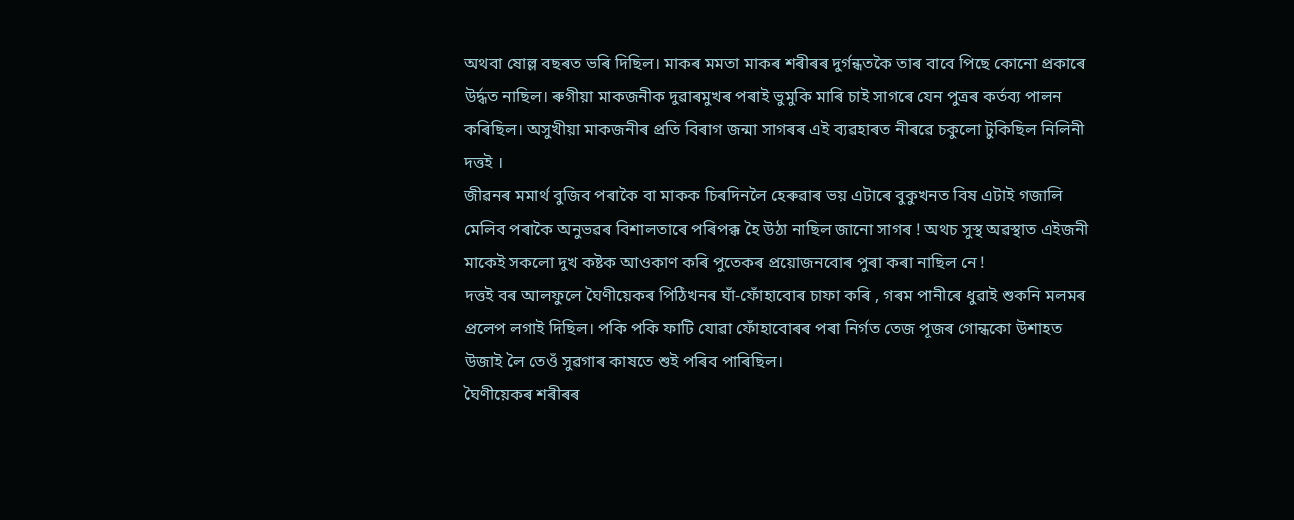অথবা ষোল্ল বছৰত ভৰি দিছিল। মাকৰ মমতা মাকৰ শৰীৰৰ দুৰ্গন্ধতকৈ তাৰ বাবে পিছে কোনো প্ৰকাৰে উৰ্দ্ধত নাছিল। ৰুগীয়া মাকজনীক দুৱাৰমুখৰ পৰাই ভুমুকি মাৰি চাই সাগৰে যেন পুত্ৰৰ কৰ্তব্য পালন কৰিছিল। অসুখীয়া মাকজনীৰ প্ৰতি বিৰাগ জন্মা সাগৰৰ এই ব্যৱহাৰত নীৰৱে চকুলো টুকিছিল নিলিনী দত্তই ।
জীৱনৰ মমাৰ্থ বুজিব পৰাকৈ বা মাকক চিৰদিনলৈ হেৰুৱাৰ ভয় এটাৰে বুকুখনত বিষ এটাই গজালি মেলিব পৰাকৈ অনুভৱৰ বিশালতাৰে পৰিপক্ক হৈ উঠা নাছিল জানো সাগৰ ! অথচ সুস্থ অৱস্থাত এইজনী মাকেই সকলো দুখ কষ্টক আওকাণ কৰি পুতেকৰ প্ৰয়োজনবোৰ পুৰা কৰা নাছিল নে !
দত্তই বৰ আলফুলে ঘৈণীয়েকৰ পিঠিখনৰ ঘাঁ-ফোঁহাবোৰ চাফা কৰি , গৰম পানীৰে ধুৱাই শুকনি মলমৰ প্ৰলেপ লগাই দিছিল। পকি পকি ফাটি যোৱা ফোঁহাবোৰৰ পৰা নিৰ্গত তেজ পূজৰ গোন্ধকো উশাহত উজাই লৈ তেওঁ সুৱগাৰ কাষতে শুই পৰিব পাৰিছিল।
ঘৈণীয়েকৰ শৰীৰৰ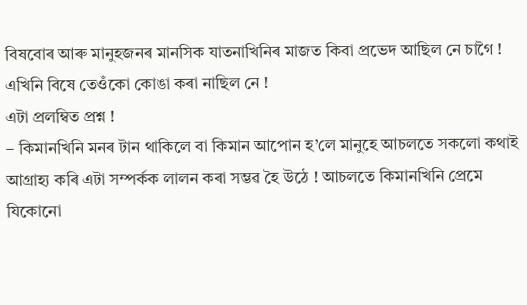বিষবোৰ আৰু মানুহজনৰ মানসিক যাতনাখিনিৰ মাজত কিবা প্ৰভেদ আছিল নে চাগৈ ! এখিনি বিষে তেওঁকো কোঙা কৰা নাছিল নে !
এটা প্ৰলম্বিত প্ৰশ্ন !
– কিমানখিনি মনৰ টান থাকিলে বা কিমান আপোন হ’লে মানুহে আচলতে সকলো কথাই আগ্ৰাহ্য কৰি এটা সম্পৰ্কক লালন কৰা সম্ভৱ হৈ উঠে ! আচলতে কিমানখিনি প্ৰেমে যিকোনো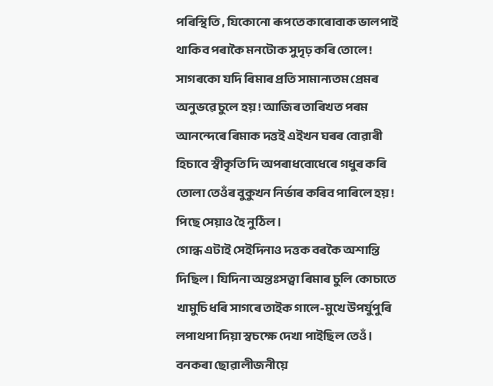পৰিস্থিতি , যিকোনো ৰূপতে কাৰোবাক ভালপাই থাকিব পৰাকৈ মনটোক সুদৃঢ় কৰি তোলে !
সাগৰকো যদি ৰিমাৰ প্ৰতি সামান্যতম প্ৰেমৰ অনুভৱে চুলে হয় ! আজিৰ তাৰিখত পৰম আনন্দেৰে ৰিমাক দত্তই এইখন ঘৰৰ বোৱাৰী হিচাবে স্বীকৃতি দি অপৰাধবোধেৰে গধুৰ কৰি তোলা তেওঁৰ বুকুখন নিৰ্ভাৰ কৰিব পাৰিলে হয় ! পিছে সেয়াও হৈ নুঠিল।
গোন্ধ এটাই সেইদিনাও দত্তক বৰকৈ অশান্তি দিছিল । যিদিনা অন্তঃসত্বা ৰিমাৰ চুলি কোচাতে খামুচি ধৰি সাগৰে তাইক গালে-মুখে উপৰ্যুপুৰি লপাথপা দিয়া স্বচক্ষে দেখা পাইছিল তেওঁ। বনকৰা ছোৱালীজনীয়ে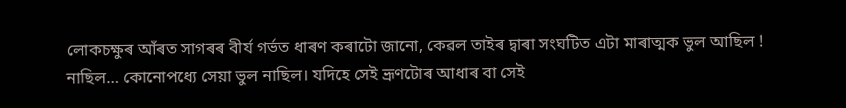লোকচক্ষুৰ আঁৰত সাগৰৰ বীৰ্য গৰ্ভত ধাৰণ কৰাটো জানো, কেৱল তাইৰ দ্বাৰা সংঘটিত এটা মাৰাত্মক ভুল আছিল !
নাছিল… কোনোপধ্যে সেয়া ভুল নাছিল। যদিহে সেই ভ্ৰূণটোৰ আধাৰ বা সেই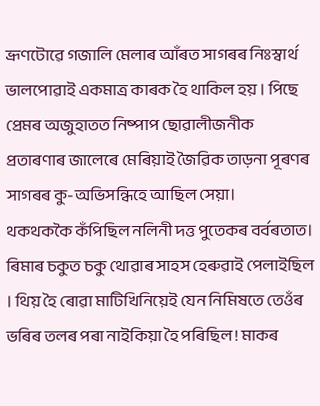ভ্ৰূণটোৱে গজালি মেলাৰ আঁৰত সাগৰৰ নিঃস্বাৰ্থ ভালপোৱাই একমাত্ৰ কাৰক হৈ থাকিল হয় । পিছে প্ৰেমৰ অজুহাতত নিষ্পাপ ছোৱালীজনীক প্ৰতাৰণাৰ জালেৰে মেৰিয়াই জৈৱিক তাড়না পূৰণৰ সাগৰৰ কু-অভিসন্ধিহে আছিল সেয়া।
থকথককৈ কঁপিছিল নলিনী দত্ত পুতেকৰ বৰ্বৰতাত। ৰিমাৰ চকুত চকু থোৱাৰ সাহস হেৰুৱাই পেলাইছিল । থিয় হৈ ৰোৱা মাটিখিনিয়েই যেন নিমিষতে তেওঁৰ ভৰিৰ তলৰ পৰা নাইকিয়া হৈ পৰিছিল ! মাকৰ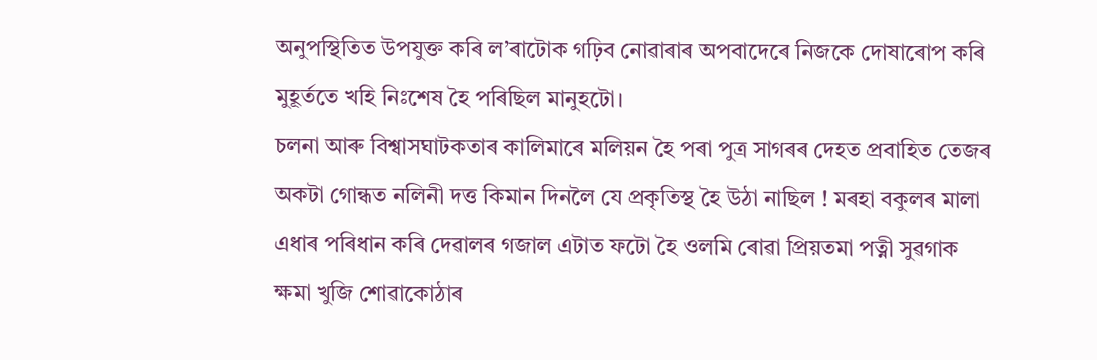অনুপস্থিতিত উপযুক্ত কৰি ল’ৰাটোক গঢ়িব নোৱাৰাৰ অপবাদেৰে নিজকে দোষাৰোপ কৰি মুহূৰ্ততে খহি নিঃশেষ হৈ পৰিছিল মানুহটো।
চলনা আৰু বিশ্বাসঘাটকতাৰ কালিমাৰে মলিয়ন হৈ পৰা পুত্ৰ সাগৰৰ দেহত প্ৰবাহিত তেজৰ অকটা গোন্ধত নলিনী দত্ত কিমান দিনলৈ যে প্ৰকৃতিস্থ হৈ উঠা নাছিল ! মৰহা বকুলৰ মালা এধাৰ পৰিধান কৰি দেৱালৰ গজাল এটাত ফটো হৈ ওলমি ৰোৱা প্ৰিয়তমা পত্নী সুৱগাক ক্ষমা খুজি শোৱাকোঠাৰ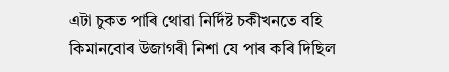এটা চুকত পাৰি থোৱা নিৰ্দিষ্ট চকীখনতে বহি কিমানবোৰ উজাগৰী নিশা যে পাৰ কৰি দিছিল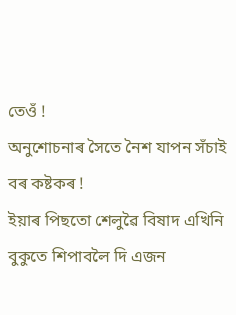তেওঁ !
অনুশোচনাৰ সৈতে নৈশ যাপন সঁচাই বৰ কষ্টকৰ !
ইয়াৰ পিছতো শেলুৱৈ বিষাদ এখিনি বুকুতে শিপাবলৈ দি এজন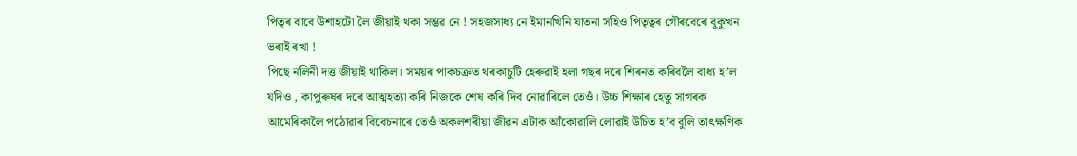পিতৃৰ বাবে উশাহটো লৈ জীয়াই থকা সম্ভৱ নে ! সহজসাধ্য নে ইমানখিনি যাতনা সহিও পিতৃত্বৰ গৌৰবেৰে বুকুখন ভৰাই ৰখা !
পিছে নলিনী দত্ত জীয়াই থাকিল। সময়ৰ পাকচক্ৰত থৰকাচুটি হেৰুৱাই হলা গছৰ দৰে শিৰনত কৰিবলৈ বাধ্য হ’ল যদিও , কাপুৰুষৰ দৰে আত্মহত্যা কৰি নিজকে শেষ কৰি দিব নোৱাৰিলে তেওঁ। উচ্চ শিক্ষাৰ হেতু সাগৰক আমেৰিকালৈ পঠোৱাৰ বিবেচনাৰে তেওঁ অকলশৰীয়া জীৱন এটাক আঁকোৱালি লোৱাই উচিত হ’ব বুলি তাৎক্ষণিক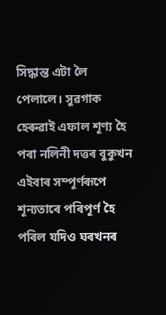সিদ্ধান্ত এটা লৈ পেলালে। সুৱগাক হেৰুৱাই এফাল শূণ্য হৈ পৰা নলিনী দত্তৰ বুকুখন এইবাৰ সম্পূৰ্ণৰূপে শূন্যতাৰে পৰিপূৰ্ণ হৈ পৰিল যদিও ঘৰখনৰ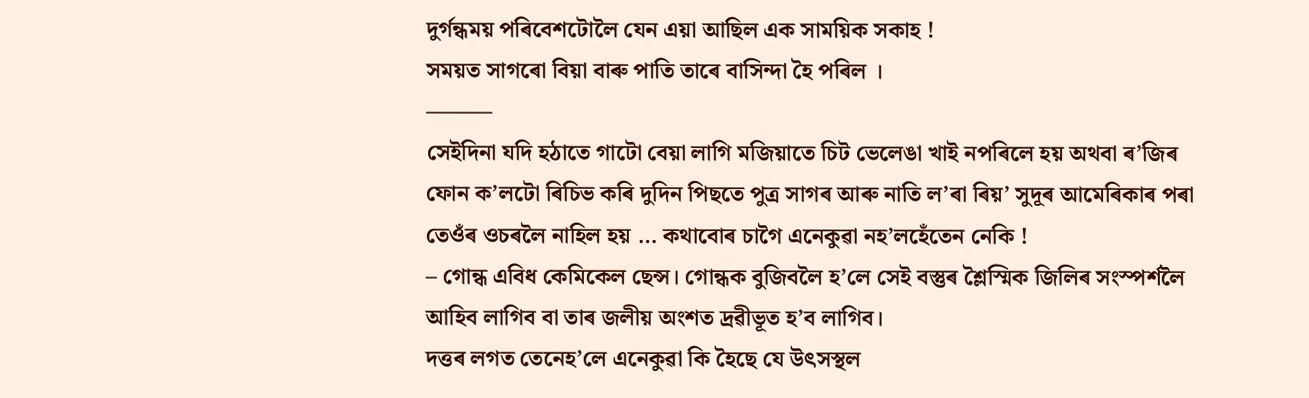দুৰ্গন্ধময় পৰিবেশটোলৈ যেন এয়া আছিল এক সাময়িক সকাহ !
সময়ত সাগৰো বিয়া বাৰু পাতি তাৰে বাসিন্দা হৈ পৰিল ।
———
সেইদিনা যদি হঠাতে গাটো বেয়া লাগি মজিয়াতে চিট ভেলেঙা খাই নপৰিলে হয় অথবা ৰ’জিৰ ফোন ক’লটো ৰিচিভ কৰি দুদিন পিছতে পুত্ৰ সাগৰ আৰু নাতি ল’ৰা ৰিয়’ সুদূৰ আমেৰিকাৰ পৰা তেওঁৰ ওচৰলৈ নাহিল হয় … কথাবোৰ চাগৈ এনেকুৱা নহ’লহেঁতেন নেকি !
– গোন্ধ এবিধ কেমিকেল ছেন্স। গোন্ধক বুজিবলৈ হ’লে সেই বস্তুৰ শ্লৈস্মিক জিলিৰ সংস্পৰ্শলৈ আহিব লাগিব বা তাৰ জলীয় অংশত দ্ৰৱীভূত হ’ব লাগিব।
দত্তৰ লগত তেনেহ’লে এনেকুৱা কি হৈছে যে উৎসস্থল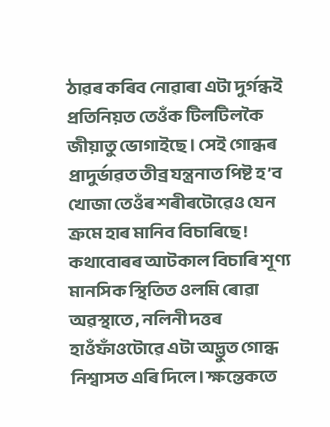ঠাৱৰ কৰিব নোৱাৰা এটা দুৰ্গন্ধই প্ৰতিনিয়ত তেওঁক টিলটিলকৈ জীয়াতু ভোগাইছে । সেই গোন্ধৰ প্ৰাদুৰ্ভাৱত তীব্ৰ যন্ত্ৰনাত পিষ্ট হ’ব খোজা তেওঁৰ শৰীৰটোৱেও যেন ক্ৰমে হাৰ মানিব বিচাৰিছে !
কথাবোৰৰ আটকাল বিচাৰি শূণ্য মানসিক স্থিতিত ওলমি ৰোৱা অৱস্থাতে , নলিনী দত্তৰ হাওঁফাঁওটোৱে এটা অদ্ভুত গোন্ধ নিশ্বাসত এৰি দিলে। ক্ষন্তেকতে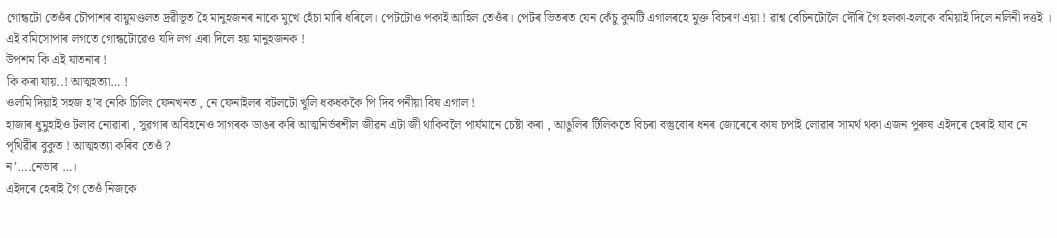গোন্ধটো তেওঁৰ চৌপাশৰ বায়ুমণ্ডলত দ্ৰৱীভূত হৈ মানুহজনৰ নাকে মুখে হেঁচা মাৰি ধৰিলে। পেটটোও পকাই আহিল তেওঁৰ। পেটৰ ভিতৰত যেন কেঁচু কুমটি এগালৰহে মুক্ত বিচৰণ এয়া ! ৱাশ্ব বেচিনটোলৈ দৌৰি গৈ হলকা-হলকে বমিয়াই দিলে নলিনী দত্তই ।
এই বমিসোপাৰ লগতে গোন্ধটোৱেও যদি লগ এৰা দিলে হয় মানুহজনক !
উপশম কি এই যাতনাৰ !
কি কৰা যায়..! আত্মহত্যা… !
ওলমি দিয়াই সহজ হ’ব নেকি চিলিং ফেনখনত , নে ফেনাইলৰ বটলটো খুলি ধকধককৈ পি দিব পনীয়া বিষ এগাল !
হাজাৰ ধুমুহাইও টলাব নোৱাৰা , সুৱগাৰ অবিহনেও সাগৰক ডাঙৰ কৰি আত্মনির্ভৰশীল জীৱন এটা জী থাকিবলৈ পাৰ্যমানে চেষ্টা কৰা , আঙুলিৰ টিলিকতে বিচৰা বস্তুবোৰ ধনৰ জোৰেৰে কাষ চপাই লোৱাৰ সামৰ্থ থকা এজন পুৰুষ এইদৰে হেৰাই যাব নে পৃথিৱীৰ বুকুত ! আত্মহত্যা কৰিব তেওঁ ?
ন’….নেভাৰ …।
এইদৰে হেৰাই গৈ তেওঁ নিজকে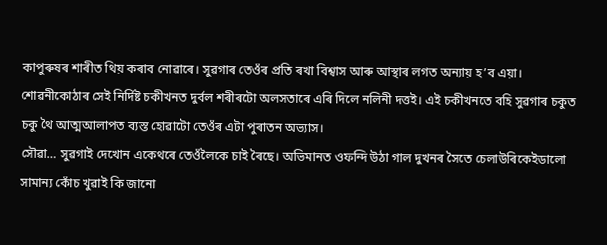কাপুৰুষৰ শাৰীত থিয় কৰাব নোৱাৰে। সুৱগাৰ তেওঁৰ প্ৰতি ৰখা বিশ্বাস আৰু আস্থাৰ লগত অন্যায় হ’ব এয়া।
শোৱনীকোঠাৰ সেই নিৰ্দিষ্ট চকীখনত দুৰ্বল শৰীৰটো অলসতাৰে এৰি দিলে নলিনী দত্তই। এই চকীখনতে বহি সুৱগাৰ চকুত চকু থৈ আত্মআলাপত ব্যস্ত হোৱাটো তেওঁৰ এটা পুৰাতন অভ্যাস।
সৌৱা… সুৱগাই দেখোন একেথৰে তেওঁলৈকে চাই ৰৈছে। অভিমানত ওফন্দি উঠা গাল দুখনৰ সৈতে চেলাউৰিকেইডালো সামান্য কোঁচ খুৱাই কি জানো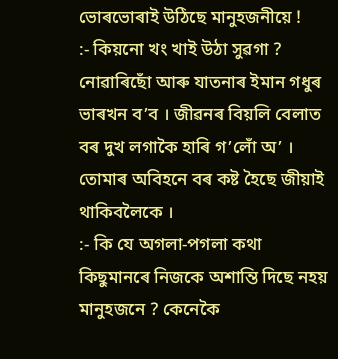ভোৰভোৰাই উঠিছে মানুহজনীয়ে !
:- কিয়নো খং খাই উঠা সুৱগা ? নোৱাৰিছোঁ আৰু যাতনাৰ ইমান গধুৰ ভাৰখন ব’ব । জীৱনৰ বিয়লি বেলাত বৰ দুখ লগাকৈ হাৰি গ’লোঁ অ’ । তোমাৰ অবিহনে বৰ কষ্ট হৈছে জীয়াই থাকিবলৈকে ।
:- কি যে অগলা-পগলা কথা কিছুমানৰে নিজকে অশান্তি দিছে নহয় মানুহজনে ? কেনেকৈ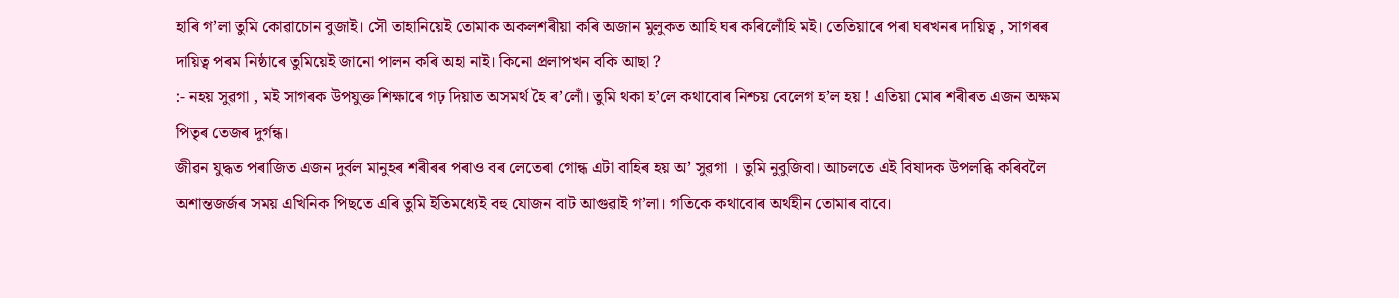হাৰি গ’লা তুমি কোৱাচোন বুজাই। সৌ তাহানিয়েই তোমাক অকলশৰীয়া কৰি অজান মুলুকত আহি ঘৰ কৰিলোঁহি মই। তেতিয়াৰে পৰা ঘৰখনৰ দায়িত্ব , সাগৰৰ দায়িত্ব পৰম নিষ্ঠাৰে তুমিয়েই জানো পালন কৰি অহা নাই। কিনো প্ৰলাপখন বকি আছা ?
:- নহয় সুৱগা , মই সাগৰক উপযুক্ত শিক্ষাৰে গঢ় দিয়াত অসমৰ্থ হৈ ৰ’লোঁ। তুমি থকা হ’লে কথাবোৰ নিশ্চয় বেলেগ হ’ল হয় ! এতিয়া মোৰ শৰীৰত এজন অক্ষম পিতৃৰ তেজৰ দুৰ্গন্ধ।
জীৱন যুদ্ধত পৰাজিত এজন দুৰ্বল মানুহৰ শৰীৰৰ পৰাও বৰ লেতেৰা গোন্ধ এটা বাহিৰ হয় অ’ সুৱগা । তুমি নুবুজিবা। আচলতে এই বিষাদক উপলব্ধি কৰিবলৈ অশান্তজর্জৰ সময় এখিনিক পিছতে এৰি তুমি ইতিমধ্যেই বহু যোজন বাট আগুৱাই গ’লা। গতিকে কথাবোৰ অৰ্থহীন তোমাৰ বাবে।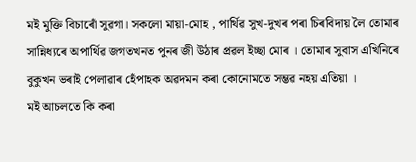মই মুক্তি বিচাৰোঁ সুৱগা। সকলো মায়া-মোহ , পাৰ্থিৱ সুখ-দুখৰ পৰা চিৰবিদায় লৈ তোমাৰ সান্নিধ্যৰে অপাৰ্থিৱ জগতখনত পুনৰ জী উঠাৰ প্ৰৱল ইচ্ছা মোৰ । তোমাৰ সুবাস এখিনিৰে বুকুখন ভৰাই পেলাৱাৰ হেঁপাহক অৱদমন কৰা কোনোমতে সম্ভৱ নহয় এতিয়া ।
মই আচলতে কি কৰা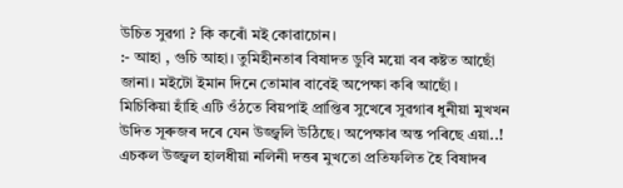উচিত সুৱগা ? কি কৰোঁ মই কোৱাচোন।
:- আহা , গুচি আহা। তুমিহীনতাৰ বিষাদত ডুবি ময়ো বৰ কষ্টত আছোঁ জানা। মইটো ইমান দিনে তোমাৰ বাবেই অপেক্ষা কৰি আছোঁ ।
মিচিকিয়া হাঁহি এটি ওঁঠতে বিয়পাই প্ৰাপ্তিৰ সুখেৰে সুৱগাৰ ধুনীয়া মুখখন উদিত সূৰুজৰ দৰে যেন উজ্জ্বলি উঠিছে। অপেক্ষাৰ অন্ত পৰিছে এয়া..! এচকল উজ্জ্বল হালধীয়া নলিনী দত্তৰ মুখতো প্ৰতিফলিত হৈ বিষাদৰ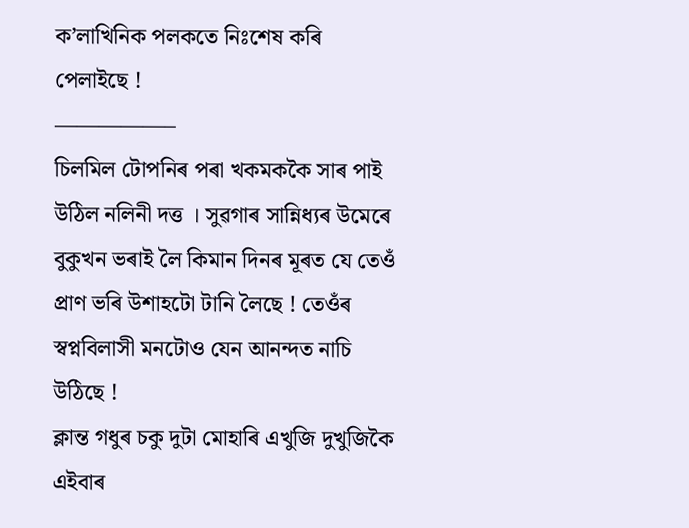ক’লাখিনিক পলকতে নিঃশেষ কৰি পেলাইছে !
—————–
চিলমিল টোপনিৰ পৰা খকমককৈ সাৰ পাই উঠিল নলিনী দত্ত । সুৱগাৰ সান্নিধ্যৰ উমেৰে বুকুখন ভৰাই লৈ কিমান দিনৰ মূৰত যে তেওঁ প্ৰাণ ভৰি উশাহটো টানি লৈছে ! তেওঁৰ স্বপ্নবিলাসী মনটোও যেন আনন্দত নাচি উঠিছে !
ক্লান্ত গধুৰ চকু দুটা মোহাৰি এখুজি দুখুজিকৈ এইবাৰ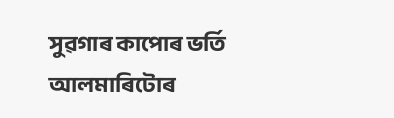সুৱগাৰ কাপোৰ ভৰ্তি আলমাৰিটোৰ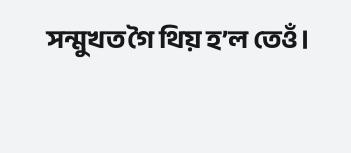সন্মুখত গৈ থিয় হ’ল তেওঁ।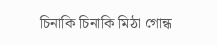চিনাকি চিনাকি মিঠা গোন্ধ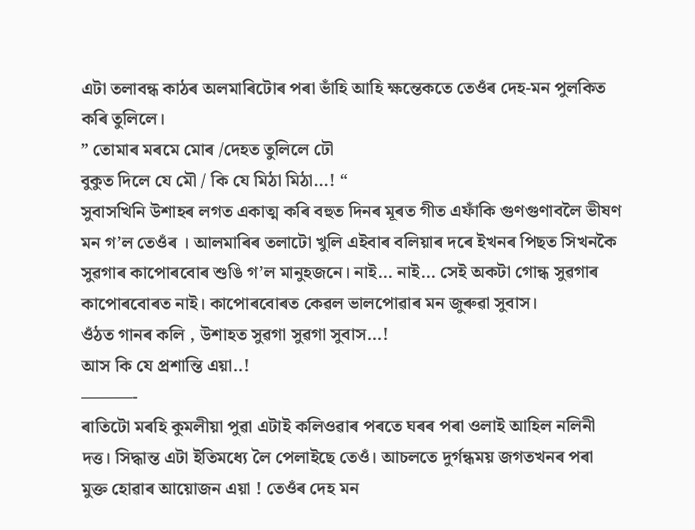এটা তলাবন্ধ কাঠৰ অলমাৰিটোৰ পৰা ভাঁহি আহি ক্ষন্তেকতে তেওঁৰ দেহ-মন পুলকিত কৰি তুলিলে।
” তোমাৰ মৰমে মোৰ /দেহত তুলিলে ঢৌ
বুকুত দিলে যে মৌ / কি যে মিঠা মিঠা…! “
সুবাসখিনি উশাহৰ লগত একাত্ম কৰি বহুত দিনৰ মূৰত গীত এফাঁকি গুণগুণাবলৈ ভীষণ মন গ’ল তেওঁৰ । আলমাৰিৰ তলাটো খুলি এইবাৰ বলিয়াৰ দৰে ইখনৰ পিছত সিখনকৈ সুৱগাৰ কাপোৰবোৰ শুঙি গ’ল মানুহজনে। নাই… নাই… সেই অকটা গোন্ধ সুৱগাৰ কাপোৰবোৰত নাই। কাপোৰবোৰত কেৱল ভালপোৱাৰ মন জুৰুৱা সুবাস।
ওঁঠত গানৰ কলি , উশাহত সুৱগা সুৱগা সুবাস…!
আস কি যে প্ৰশান্তি এয়া..!
———-
ৰাতিটো মৰহি কুমলীয়া পুৱা এটাই কলিওৱাৰ পৰতে ঘৰৰ পৰা ওলাই আহিল নলিনী দত্ত। সিদ্ধান্ত এটা ইতিমধ্যে লৈ পেলাইছে তেওঁ। আচলতে দুৰ্গন্ধময় জগতখনৰ পৰা মুক্ত হোৱাৰ আয়োজন এয়া ! তেওঁৰ দেহ মন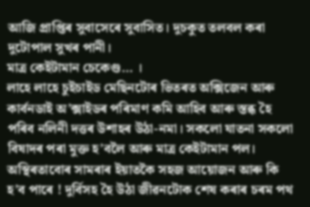আজি প্ৰাপ্তিৰ সুবাসেৰে সুবাসিত। দুচকুত তলবল কৰা দুটোপাল সুখৰ পানী।
মাত্ৰ কেইটামান চেকেণ্ড… ।
লাহে লাহে চুইচাইড মেছিনটোৰ ভিতৰত অক্সিজেন আৰু কাৰ্বনডাই অ’ক্সাইডৰ পৰিমাণ কমি আহিব আৰু স্তব্ধ হৈ পৰিব নলিনী দত্তৰ উশাহৰ উঠা-নমা। সকলো যাতনা সকলো বিষাদৰ পৰা মুক্ত হ’বলৈ আৰু মাত্ৰ কেইটামান পল।
অস্থিৰতাবোৰ সামৰাৰ ইয়াতকৈ সহজ আয়োজন আৰু কি হ’ব পাৰে ! দুৰ্বিসহ হৈ উঠা জীৱনটোক শেষ কৰাৰ চৰম পথ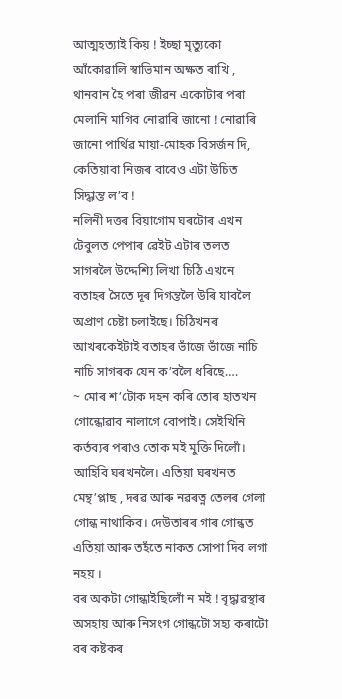আত্মহত্যাই কিয় ! ইচ্ছা মৃত্যুকো আঁকোৱালি স্বাভিমান অক্ষত ৰাখি , থানবান হৈ পৰা জীৱন একোটাৰ পৰা মেলানি মাগিব নোৱাৰি জানো ! নোৱাৰি জানো পাৰ্থিৱ মায়া-মোহক বিসৰ্জন দি, কেতিয়াবা নিজৰ বাবেও এটা উচিত সিদ্ধান্ত ল’ব !
নলিনী দত্তৰ বিয়াগোম ঘৰটোৰ এখন টেবুলত পেপাৰ ৱেইট এটাৰ তলত সাগৰলৈ উদ্দেশ্যি লিখা চিঠি এখনে বতাহৰ সৈতে দূৰ দিগন্তলৈ উৰি যাবলৈ অপ্ৰাণ চেষ্টা চলাইছে। চিঠিখনৰ আখৰকেইটাই বতাহৰ ভাঁজে ভাঁজে নাচি নাচি সাগৰক যেন ক’বলৈ ধৰিছে….
~ মোৰ শ’টোক দহন কৰি তোৰ হাতখন গোন্ধোৱাব নালাগে বোপাই। সেইখিনি কৰ্তব্যৰ পৰাও তোক মই মুক্তি দিলোঁ। আহিবি ঘৰখনলৈ। এতিয়া ঘৰখনত মেন্থ’প্লাছ , দৰৱ আৰু নৱৰত্ন তেলৰ গেলা গোন্ধ নাথাকিব। দেউতাৰৰ গাৰ গোন্ধত এতিয়া আৰু তহঁতে নাকত সোপা দিব লগা নহয় ।
বৰ অকটা গোন্ধাইছিলোঁ ন মই ! বৃদ্ধাৱস্থাৰ অসহায় আৰু নিসংগ গোন্ধটো সহ্য কৰাটো বৰ কষ্টকৰ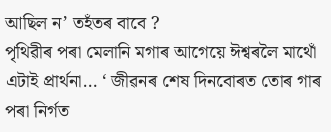আছিল ন’ তহঁতৰ বাবে ?
পৃথিৱীৰ পৰা মেলানি মগাৰ আগেয়ে ঈশ্বৰলৈ মাথোঁ এটাই প্ৰাৰ্থনা… ‘ জীৱনৰ শেষ দিনবোৰত তোৰ গাৰ পৰা নিৰ্গত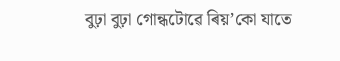বুঢ়া বুঢ়া গোন্ধটোৱে ৰিয়’কো যাতে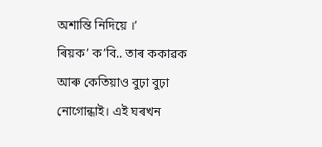অশান্তি নিদিয়ে ।’
ৰিয়ক’ ক’বি.. তাৰ ককাৱক আৰু কেতিয়াও বুঢ়া বুঢ়া নোগোন্ধাই। এই ঘৰখন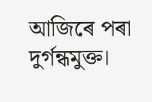আজিৰে পৰা দুৰ্গন্ধমুক্ত।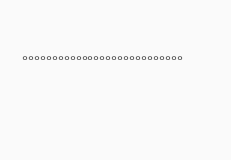৹৹৹৹৹৹৹৹৹৹৹৹৹৹৹৹৹৹৹৹৹৹৹৹৹৹৹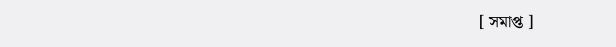[ সমাপ্ত ]